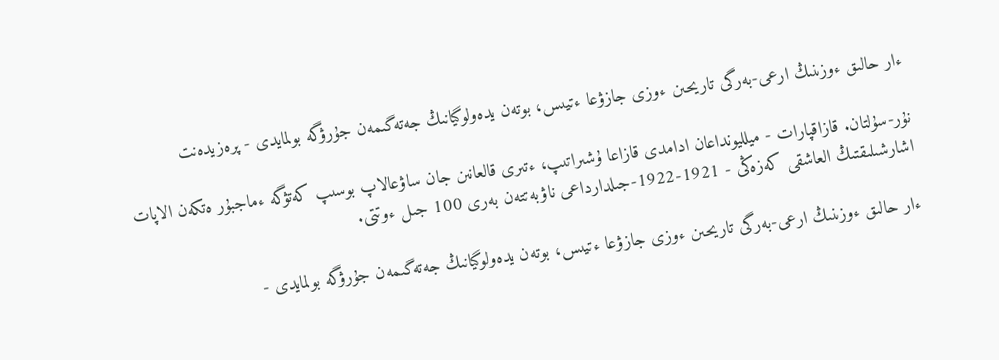ءار حالىق ءوزىنىڭ ارعى-بەرگى تاريحىن ءوزى جازۋعا ءتيىس، بوتەن يدەولوگيانىڭ جەتەگىمەن جۇرۋگە بولمايدى - پرەزيدەنت

نۇر-سۇلتان. قازاقپارات - ميلليونداعان ادامدى قازاعا ۇشىراتىپ، ءتىرى قالعانىن جان ساۋعالاپ بوسىپ كەتۋگە ءماجبۇر ەتكەن الاپات اشارشىلىقتىڭ العاشقى كەزەڭى - 1921-1922-جىلدارداعى ناۋبەتتەن بەرى 100 جىل ءوتتى.

ءار حالىق ءوزىنىڭ ارعى-بەرگى تاريحىن ءوزى جازۋعا ءتيىس، بوتەن يدەولوگيانىڭ جەتەگىمەن جۇرۋگە بولمايدى -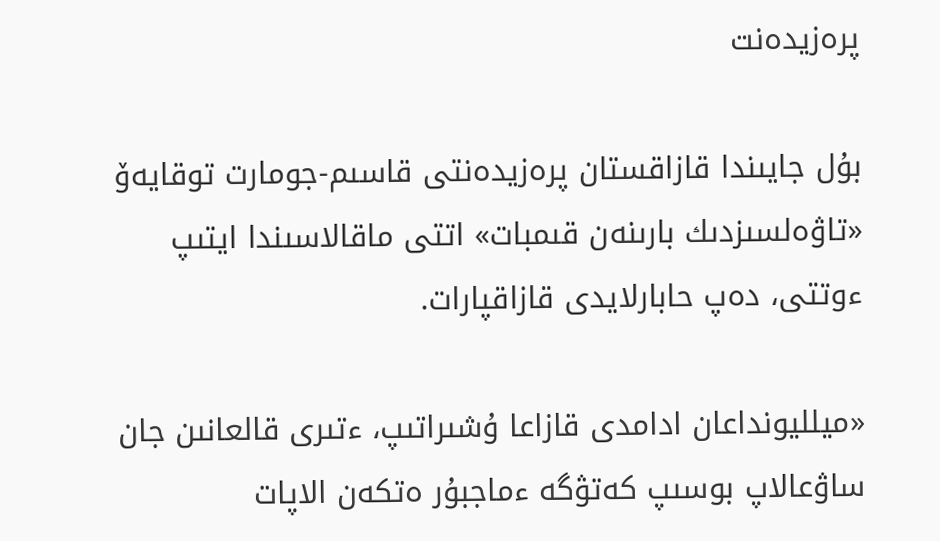پرەزيدەنت

بۇل جايىندا قازاقستان پرەزيدەنتى قاسىم-جومارت توقايەۆ «تاۋەلسىزدىك بارىنەن قىمبات» اتتى ماقالاسىندا ايتىپ ءوتتى، دەپ حابارلايدى قازاقپارات.

«ميلليونداعان ادامدى قازاعا ۇشىراتىپ، ءتىرى قالعانىن جان ساۋعالاپ بوسىپ كەتۋگە ءماجبۇر ەتكەن الاپات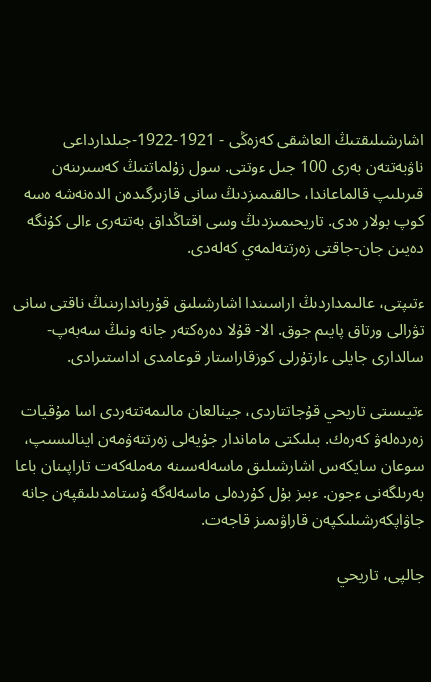اشارشىلىقتىڭ العاشقى كەزەڭى - 1921-1922-جىلدارداعى ناۋبەتتەن بەرى 100 جىل ءوتتى. سول زۇلماتتىڭ كەسىرىنەن قىرىلىپ قالماعاندا، حالقىمىزدىڭ سانى قازىرگىدەن الدەنەشە ەسە كوپ بولار ەدى. تاريحىمىزدىڭ وسى اقتاڭداق بەتتەرى ءالى كۇنگە دەيىن جان-جاقتى زەرتتەلمەي كەلەدى.

ءتىپتى، عالىمداردىڭ اراسىندا اشارشىلىق قۇرباندارىنىڭ ناقتى سانى تۋرالى ورتاق پايىم جوق. الا- قۇلا دەرەكتەر جانە ونىڭ سەبەپ- سالدارى جايلى ءارتۇرلى كوزقاراستار قوعامدى اداستىرادى.

ءتيىستى تاريحي قۇجاتتاردى، جينالعان مالىمەتتەردى اسا مۇقيات زەردەلەۋ كەرەك. بىلىكتى ماماندار جۇيەلى زەرتتەۋمەن اينالىسىپ، سوعان سايكەس اشارشىلىق ماسەلەسىنە مەملەكەت تاراپىنان باعا بەرىلگەنى ءجون. ءبىز بۇل كۇردەلى ماسەلەگە ۇستامدىلىقپەن جانە جاۋاپكەرشىلىكپەن قاراۋىمىز قاجەت.

جالپى، تاريحي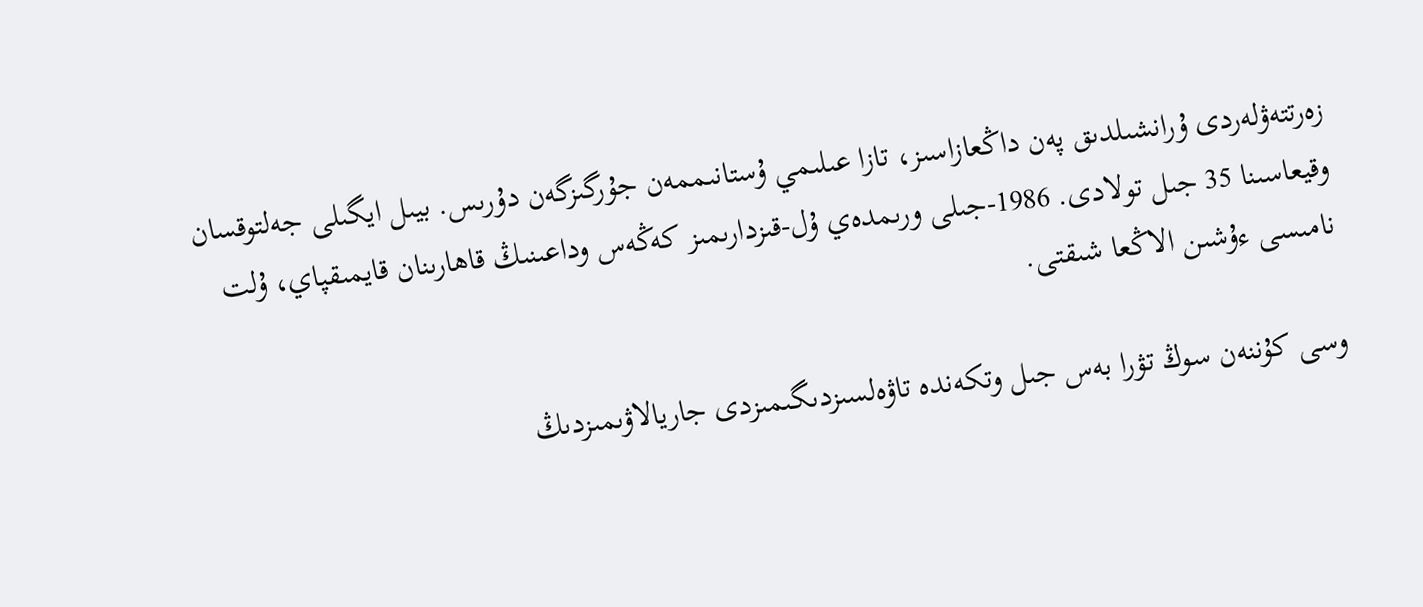زەرتتەۋلەردى ۇرانشىلدىق پەن داڭعازاسىز، تازا عىلىمي ۇستانىممەن جۇرگىزگەن دۇرىس. بيىل ايگىلى جەلتوقسان وقيعاسىنا 35 جىل تولادى. 1986-جىلى ورىمدەي ۇل-قىزدارىمىز كەڭەس وداعىنىڭ قاھارىنان قايمىقپاي، ۇلت نامىسى ءۇشىن الاڭعا شىقتى.

وسى كۇننەن سوڭ تۋرا بەس جىل وتكەندە تاۋەلسىزدىگىمىزدى جاريالاۋىمىزدىڭ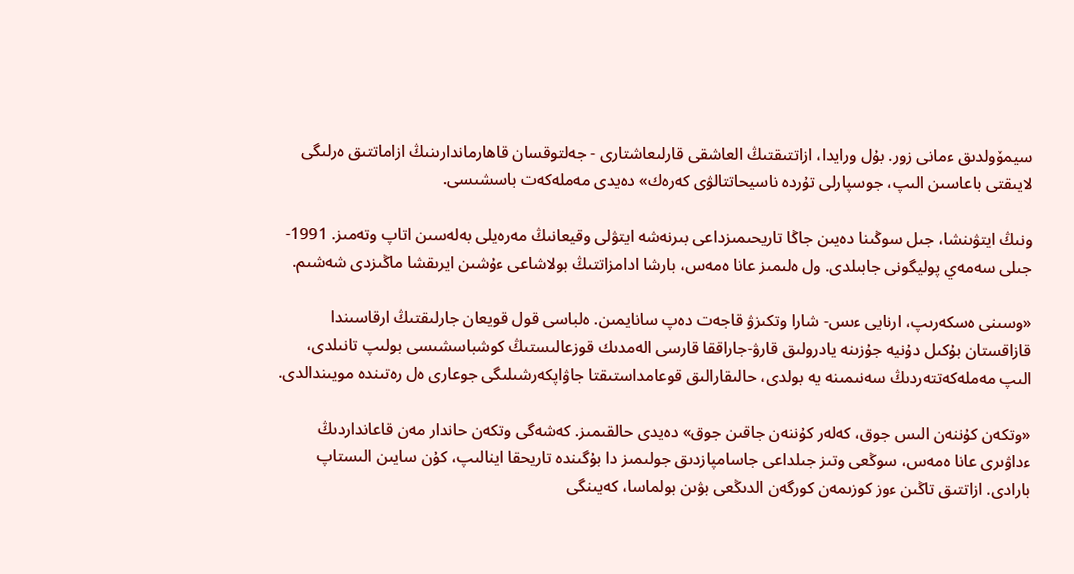سيمۆولدىق ءمانى زور. بۇل ورايدا، ازاتتىقتىڭ العاشقى قارلىعاشتارى - جەلتوقسان قاھارماندارىنىڭ ازاماتتىق ەرلىگى لايىقتى باعاسىن الىپ، جوسپارلى تۇردە ناسيحاتتالۋى كەرەك» دەيدى مەملەكەت باسشىسى.

ونىڭ ايتۋىنشا، جىل سوڭىنا دەيىن جاڭا تاريحىمىزداعى بىرنەشە ايتۋلى وقيعانىڭ مەرەيلى بەلەسىن اتاپ وتەمىز. 1991-جىلى سەمەي پوليگونى جابىلدى. ول ەلىمىز عانا ەمەس، بارشا ادامزاتتىڭ بولاشاعى ءۇشىن ايرىقشا ماڭىزدى شەشىم.

«وسىنى ەسكەرىپ، ارنايى ءىس- شارا وتكىزۋ قاجەت دەپ سانايمىن. ەلباسى قول قويعان جارلىقتىڭ ارقاسىندا قازاقستان بۇكىل دۇنيە جۇزىنە يادرولىق قارۋ-جاراققا قارسى الەمدىك قوزعالىستىڭ كوشباسشىسى بولىپ تانىلدى، الىپ مەملەكەتتەردىڭ سەنىمىنە يە بولدى، حالىقارالىق قوعامداستىقتا جاۋاپكەرشىلىگى جوعارى ەل رەتىندە مويىندالدى.

«وتكەن كۇننەن الىس جوق، كەلەر كۇننەن جاقىن جوق» دەيدى حالقىمىز. كەشەگى وتكەن حاندار مەن قاعانداردىڭ ءداۋىرى عانا ەمەس، سوڭعى وتىز جىلداعى جاسامپازدىق جولىمىز دا بۇگىندە تاريحقا اينالىپ، كۇن سايىن الىستاپ بارادى. ازاتتىق تاڭىن ءوز كوزىمەن كورگەن الدىڭعى بۋىن بولماسا، كەيىنگى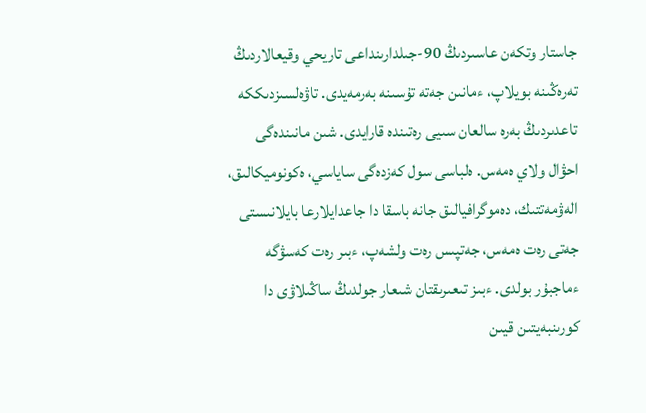جاستار وتكەن عاسىردىڭ 90-جىلدارىنداعى تاريحي وقيعالاردىڭ تەرەڭىنە بويلاپ، ءمانىن جەتە تۇسىنە بەرمەيدى. تاۋەلسىزدىككە تاعدىردىڭ بەرە سالعان سىيى رەتىندە قارايدى. شىن مانىندەگى احۋال ولاي ەمەس. ەلباسى سول كەزدەگى ساياسي، ەكونوميكالىق، الەۋمەتتىك، دەموگرافيالىق جانە باسقا دا جاعدايلارعا بايلانىستى جەتى رەت ەمەس، جەتپىس رەت ولشەپ، ءبىر رەت كەسۋگە ءماجبۇر بولدى. ءبىز تىعىرىقتان شىعار جولدىڭ ساڭىلاۋى دا كورىنبەيتىن قيىن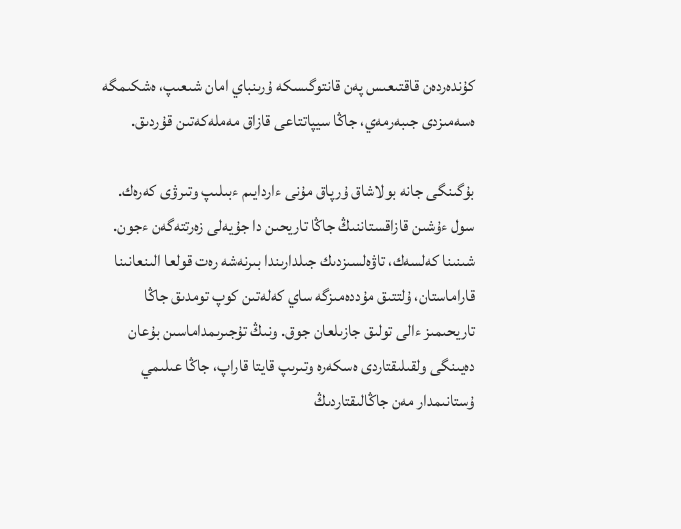كۇندەردەن قاقتىعىس پەن قانتوگىسكە ۇرىنباي امان شىعىپ، ەشكىمگە ەسەمىزدى جىبەرمەي، جاڭا سيپاتتاعى قازاق مەملەكەتىن قۇردىق.

بۇگىنگى جانە بولاشاق ۇرپاق مۇنى ءاردايىم ءبىلىپ وتىرۋى كەرەك. سول ءۇشىن قازاقستاننىڭ جاڭا تاريحىن دا جۇيەلى زەرتتەگەن ءجون. شىنىنا كەلسەك، تاۋەلسىزدىك جىلدارىندا بىرنەشە رەت قولعا الىنعانىنا قاراماستان، ۇلتتىق مۇددەمىزگە ساي كەلەتىن كوپ تومدىق جاڭا تاريحىمىز ءالى تولىق جازىلعان جوق. ونىڭ تۇجىرىمداماسىن بۇعان دەيىنگى ولقىلىقتاردى ەسكەرە وتىرىپ قايتا قاراپ، جاڭا عىلىمي ۇستانىمدار مەن جاڭالىقتاردىڭ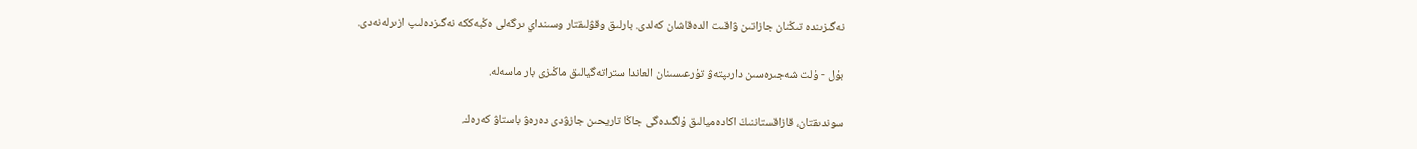نەگىزىندە تىڭنان جازاتىن ۋاقىت الدەقاشان كەلدى. بارلىق وقۋلىقتار وسىنداي ىرگەلى ەڭبەككە نەگىزدەلىپ ازىرلەنەدى.

بۇل - ۇلت شەجىرەسىن دارىپتەۋ تۇرعىسىنان العاندا ستراتەگيالىق ماڭىزى بار ماسەلە.

سوندىقتان، قازاقستاننىڭ اكادەميالىق ۇلگىدەگى جاڭا تاريحىن جازۋدى دەرەۋ باستاۋ كەرەك.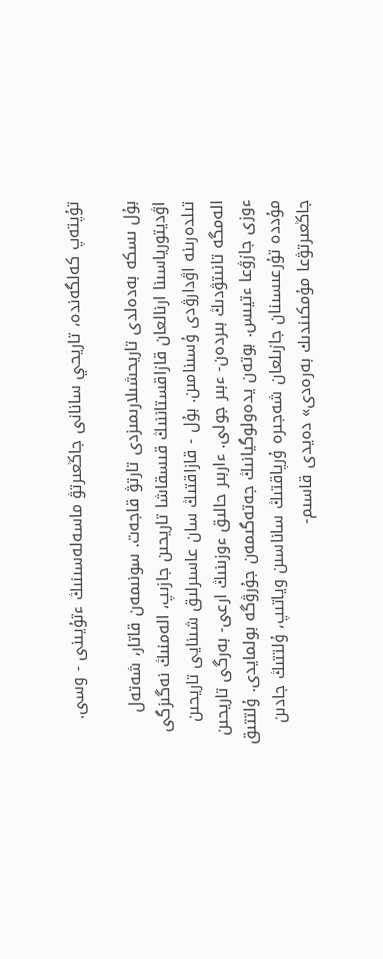تۇپتەپ كەلگەندە، تاريحي سانانى جاڭعىرتۋ ماسەلەسىنىڭ ءتۇيىنى - وسى.

بۇل ىسكە بەدەلدى تاريحشىلارىمىزدى تارتۋ قاجەت. سونىمەن قاتار، شەتەل اۋديتورياسىنا ارنالعان قازاقستاننىڭ قىسقاشا تاريحىن جازىپ، الەمنىڭ نەگىزگى تىلدەرىنە اۋدارۋدى ۇسىنامىن. بۇل - قازاقتىڭ سان عاسىرلىق شىنايى تاريحىن الەمگە تانىتۋدىڭ بىردەن- ءبىر جولى. ءاربىر حالىق ءوزىنىڭ ارعى- بەرگى تاريحىن ءوزى جازۋعا ءتيىس. بوتەن يدەولوگيانىڭ جەتەگىمەن جۇرۋگە بولمايدى. ۇلتتىق مۇددە تۇرعىسىنان جازىلعان شەجىرە ۇرپاقتىڭ ساناسىن وياتىپ، ۇلتتىڭ جادىن جاڭعىرتۋعا مۇمكىندىك بەرەدى» دەيدى قاسىم-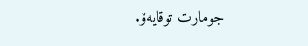جومارت توقايەۆ.